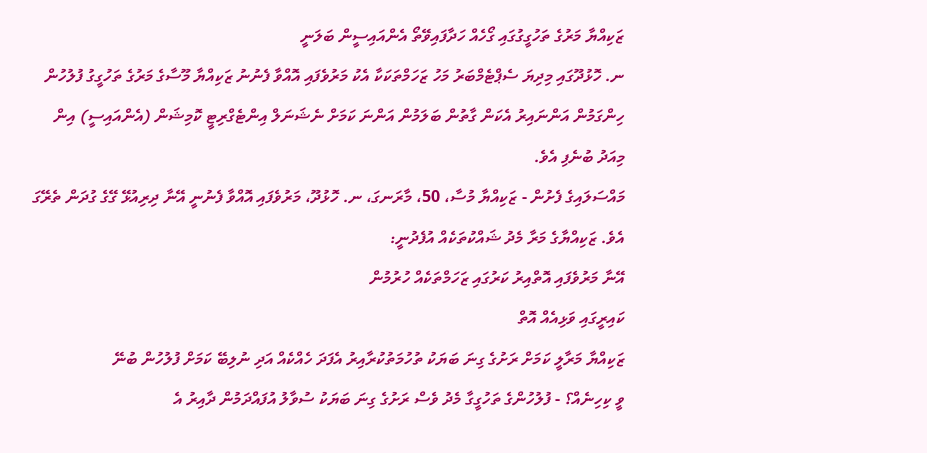ޒަކިއްޔާ މަރުގެ ތަހުގީގުގައި ގޯހެއް ހަދާފައިވޭތޯ އެންއައިސީން ބަލަނީ
ނ. ހޮޅުދޫގައި މިދިޔަ ސެޕްޓެމްބަރު މަހު ޒަހަމްތަކަކާ އެކު މަރުވެފައި އޮއްވާ ފެނުނު ޒަކިއްޔާ މޫސާގެ މަރުގެ ތަހުގީގު ފުލުހުން ހިންގަމުން އަންނައިރު އެކަން ގާތުން ބަލަމުން އަންނަ ކަމަށް ނެޝަނަލް އިންޓެގްރިޓީ ކޮމިޝަން (އެންއައިސީ) އިން މިއަދު ބުނެފި އެވެ.
މައްސަލައިގެ ފެށުން - ޒަކިއްޔާ މުސާ، 50، މާރަނގަ، ނ. ހޮޅުދޫ، މަރުވެފައި އޮއްވާ ފެނުނީ އޭނާ ދިރިއުޅޭ ގޭގެ ގުދަން ތެރޭގަ އެވެ. ޒަކިއްޔާގެ މަރާ މެދު ޝައްކުތަކެއް އުފެދުނީ:
އޭނާ މަރުވެފައި އޮތްއިރު ކަރުގައި ޒަހަމްތަކެއް ހުރުމުން
ކައިރީގައި ވަޅިއެއް އޮތް
ޒަކިއްޔާ މަރާލީ ކަމަށް ރަށުގެ ގިނަ ބަޔަކު ތުހުމަތުކުރާއިރު އެފަދަ ހެއްކެއް އަދި ނުލިބޭ ކަމަށް ފުލުހުން ބުނޭ
ވީ ކިހިނެއް؟ - ފުލުހުންގެ ތަހުގީގާ މެދު ވެސް ރަށުގެ ގިނަ ބަޔަކު ސުވާލު އުފައްދަމުން ދާއިރު އެ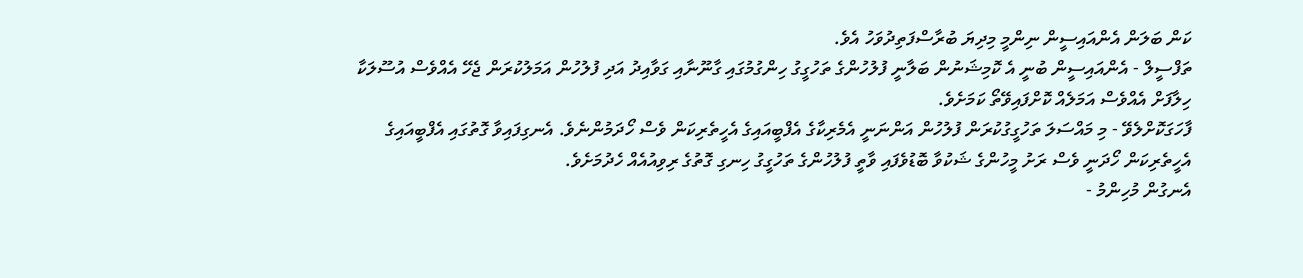ކަން ބަލަން އެންއައިސީން ނިންމީ މިދިޔަ ބުރާސްފަތިދުވަހު އެވެ.
ތަފްސީލް - އެންއައިސީން ބުނީ އެ ކޮމިޝަނުން ބަލާނީ ފުލުހުންގެ ތަހުގީގު ހިންގުމުގައި ގާނޫނާއި ގަވާއިދު އަދި ފުލުހުން އަމަލުކުރަން ޖެހޭ އެއްވެސް އުސޫލަކާ ހިލާފަށް އެއްވެސް އަމަލެއް ކޮށްފައިވޭތޯ ކަމަށެވެ.
ފާހަގަކޮށްލެވޭ - މި މައްސަލަ ތަހުގީގުކުރަން ފުލުހުން އަންނަނީ އެމެރިކާގެ އެފްބީއައިގެ އެހީތެރިކަން ވެސް ހޯދަމުންނެވެ. އެނގިފައިވާ ގޮތުގައި އެފްބީއައިގެ އެހީތެރިކަން ހޯދަނީ ވެސް ރަށު މީހުންގެ ޝަކުވާ ބޮޑުވެފައި ވާތީ ފުލުހުންގެ ތަހުގީގު ހިނގި ގޮތުގެ ރިވިއުއެއް ހެދުމަށެވެ.
އެނގުން މުހިންމު -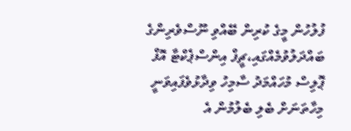ފުލުހުން މީގެ ކުރިން ބޭއްވި ނޫސްވެރިންގެ ބައްދަލުވުމެއްގައި،ޗީފް އިންސްޕެކްޓާ އޮފް ޕޮލިސް މުހައްމަދު ސާމިހު ވިދާޅުވެފައިވަނީ މިހާތަނަށް ބެލި ބެލުމުން އެ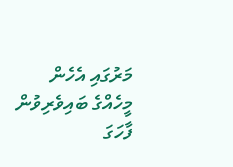މަރުގައި އެހެން މީހެއްގެ ބައިވެރިވުން ފާހަގަ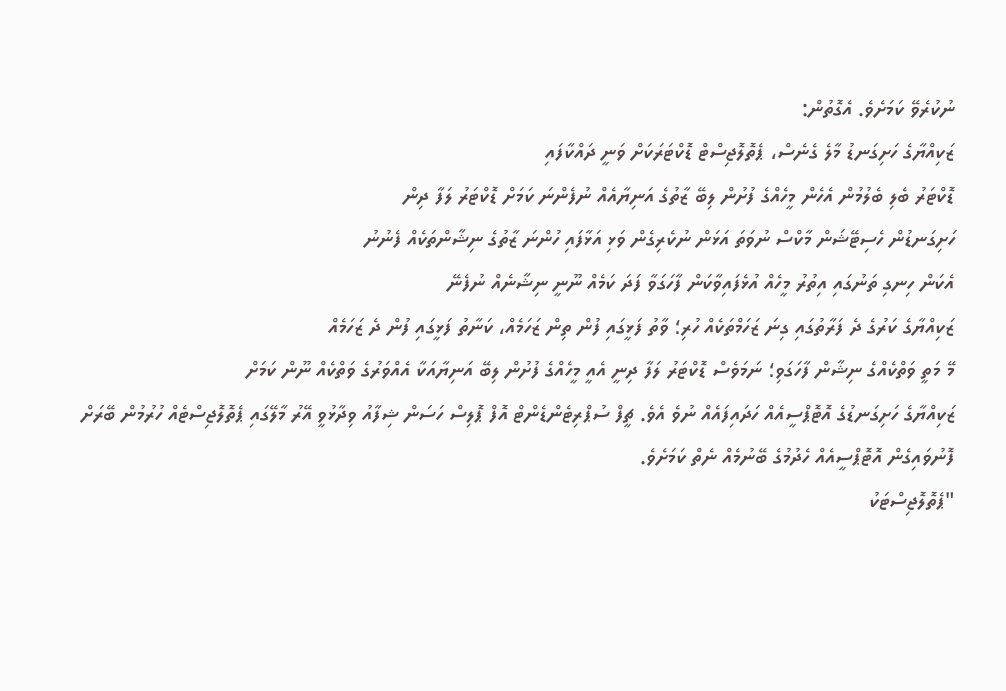ނުކުރެވޭ ކަމަށެވެ. އެގޮތުން:
ޒަކިއްޔާގެ ހަށިގަނޑު މާލެ ގެނެސް، ޕެތޮލޮޖިސްޓް ޑޮކްޓަރަކަށް ވަނީ ދައްކާފައި
ޑޮކްޓަރު ބެލި ބެލުމުން އެހެން މީހެއްގެ ފުށުން ލިބޭ ޒާތުގެ އަނިޔާއެއް ނުފެންނަ ކަމަށް ޑޮކްޓަރު ލަފާ ދިން
ހަށިގަނޑުން ހެސިޓޭޝަން މާކްސް ނުވަތަ އަޅަން ނުކެރިގެން ވަޅި އަޅާފައި ހުންނަ ޒާތުގެ ނިޝާންތަކެއް ފެނުނު
އެކަން ހިނގި ތަނުގައި އިތުރު މީހެއް އުޅެފައިވާކަން ފާހަގަވާ ފަދަ ކަމެއް ނޫނީ ނިޝާނެއް ނުފެނޭ
ޒަކިއްޔާގެ ކަރުގެ ދެ ފަރާތުގައި ގިނަ ޒަހަމްތަކެއް ހުރި؛ ވާތު ފަޅީގައި ފުން ތިން ޒަހަމެއް، ކަނާތު ފަޅީގައި ފުން ދެ ޒަހަމެއް
މޭ މަތީ ވަތްކެއްގެ ނިޝާން ފާހަގަވި؛ ނަމަވެސް ޑޮކްޓަރު ލަފާ ދިނީ އެއީ މީހެއްގެ ފުށުން ލިބޭ އަނިޔާއަކާ އެއްވަރުގެ ވަތްކެއް ނޫން ކަމަށް
ޒަކިއްޔާގެ ހަށިގަނޑުގެ އޮޓޮޕްސީއެއް ހަދައިފައެއް ނުވެ އެވެ. ޗީފް ސުޕްރިޓެންޑެންޓް އޮފް ޕޮލިސް ހަސަން ޝިފާއު ވިދާޅުވީ އޭރު މާލޭގައި ޕެތޮލޮޖިސްޓެއް ހުރުމުން ބޭރަށް ފޮނުވައިގެން އޮޓޮޕްސީއެއް ހެދުމުގެ ބޭނުމެއް ނެތް ކަމަށެވެ.
"ޕެތޮލޮޖިސްޓަކު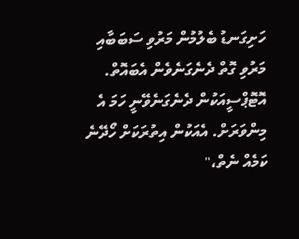ހަށިގަނޑު ބެލުމުން މަރުވި ސަބަބާއި މަރުވި ގޮތް ދެނެގަނެވެން އެބައޮތް. އޮޓޮޕްސީއަކުން ދެނެގަނެވޭނީ ހަމަ އެ މިންވަރަށް. އެއަކުން އިތުރަކަށް ހޯދޭނެ ކަމެއް ނެތް،"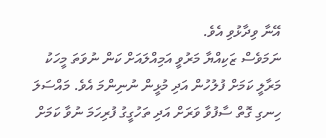އޭނާ ވިދާޅުވި އެވެ.
ނަމަވެސް ޒަކިއްޔާ މަރުވީ އަމިއްލައަށް ކަން ނުވަތަ މީހަކު މަރާލީ ކަމަށް ފުލުހުން އަދި މުޅީން ނުނިންމަ އެވެ. މައްސަލަ ހިނގި ގޮތް ސާފުވާ ވަރަށް އަދި ތަހުގީގު ފުރިހަމަ ނުވާ ކަމަށް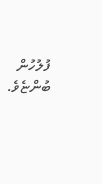ފުލުހުން ބުންޏެވެ.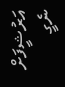އަރުޝީފަށް ނެގީ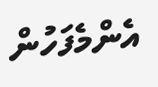އެންމެފަހުން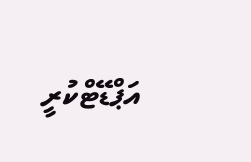އަޕްޑޭޓްކުރީ